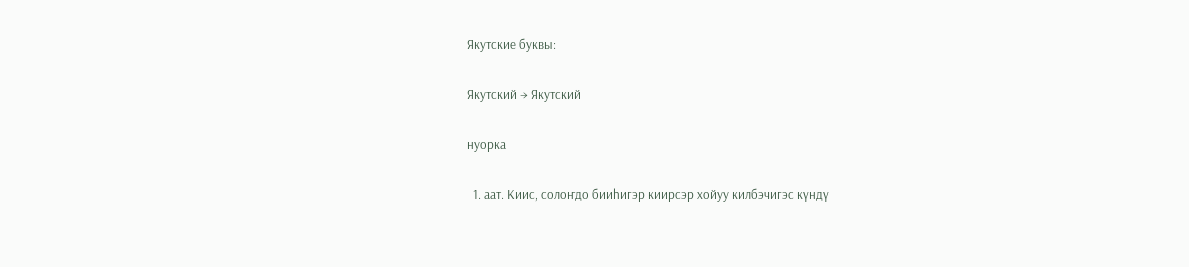Якутские буквы:

Якутский → Якутский

нуорка

  1. аат. Киис, солоҥдо бииһигэр киирсэр хойуу килбэчигэс күндү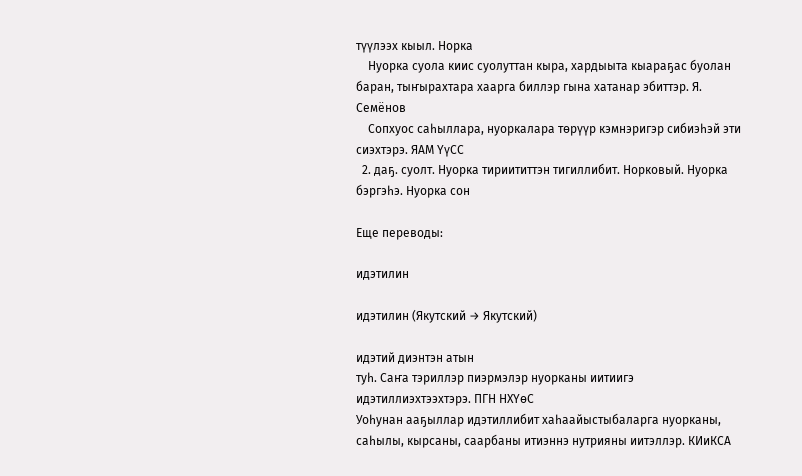түүлээх кыыл. Норка
    Нуорка суола киис суолуттан кыра, хардыыта кыараҕас буолан баран, тыҥырахтара хаарга биллэр гына хатанар эбиттэр. Я. Семёнов
    Сопхуос саһыллара, нуоркалара төрүүр кэмнэригэр сибиэһэй эти сиэхтэрэ. ЯАМ ҮүСС
  2. даҕ. суолт. Нуорка тириититтэн тигиллибит. Норковый. Нуорка бэргэһэ. Нуорка сон

Еще переводы:

идэтилин

идэтилин (Якутский → Якутский)

идэтий диэнтэн атын
туһ. Саҥа тэриллэр пиэрмэлэр нуорканы иитиигэ идэтиллиэхтээхтэрэ. ПГН НХҮөС
Уоһунан ааҕыллар идэтиллибит хаһаайыстыбаларга нуорканы, саһылы, кырсаны, саарбаны итиэннэ нутрияны иитэллэр. КИиКСА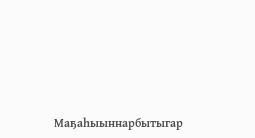Маҕаһыыннарбытыгар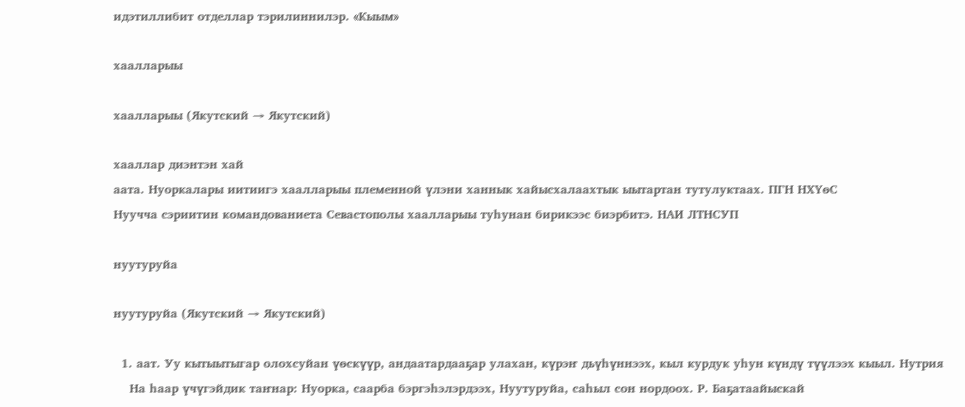идэтиллибит отделлар тэрилиннилэр. «Кыым»

хаалларыы

хаалларыы (Якутский → Якутский)

хааллар диэнтэн хай
аата. Нуоркалары иитиигэ хаалларыы племенной үлэни ханнык хайысхалаахтык ыытартан тутулуктаах. ПГН НХҮөС
Нуучча сэриитин командованиета Севастополы хаалларыы туһунан бирикээс биэрбитэ. НАИ ЛТНСУП

нуутуруйа

нуутуруйа (Якутский → Якутский)

  1. аат. Уу кытыытыгар олохсуйан үөскүүр, андаатардааҕар улахан, күрэҥ дьүһүннээх, кыл курдук уһун күндү түүлээх кыыл. Нутрия
    На һаар үчүгэйдик таҥнар: Нуорка, саарба бэргэһэлэрдээх, Нуутуруйа, саһыл сон нордоох. Р. Баҕатаайыскай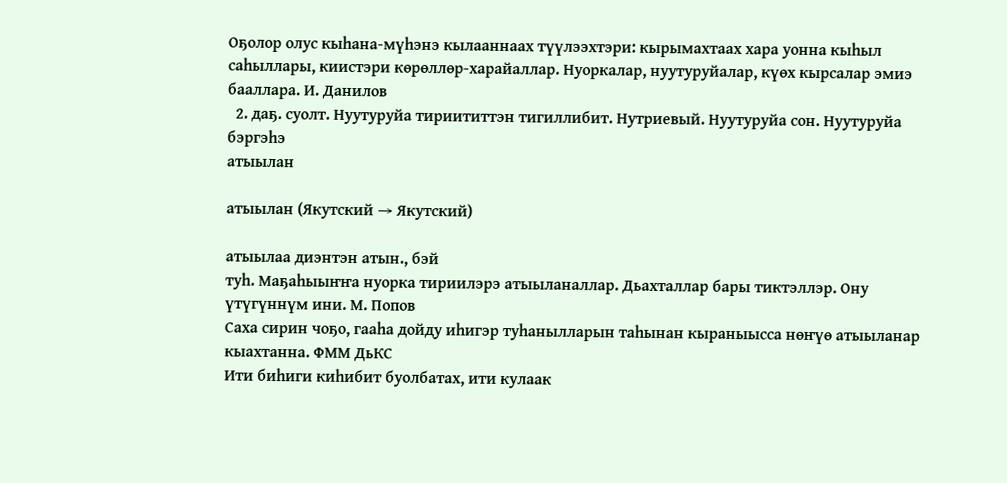Оҕолор олус кыһана-мүһэнэ кылааннаах түүлээхтэри: кырымахтаах хара уонна кыһыл саһыллары, киистэри көрөллөр-харайаллар. Нуоркалар, нуутуруйалар, күөх кырсалар эмиэ бааллара. И. Данилов
  2. даҕ. суолт. Нуутуруйа тириититтэн тигиллибит. Нутриевый. Нуутуруйа сон. Нуутуруйа бэргэһэ
атыылан

атыылан (Якутский → Якутский)

атыылаа диэнтэн атын., бэй
туһ. Маҕаһыыҥҥа нуорка тириилэрэ атыыланаллар. Дьахталлар бары тиктэллэр. Ону үтүгүннүм ини. М. Попов
Саха сирин чоҕо, гааһа дойду иһигэр туһанылларын таһынан кыраныысса нөҥүө атыыланар кыахтанна. ФММ ДьКС
Ити биһиги киһибит буолбатах, ити кулаак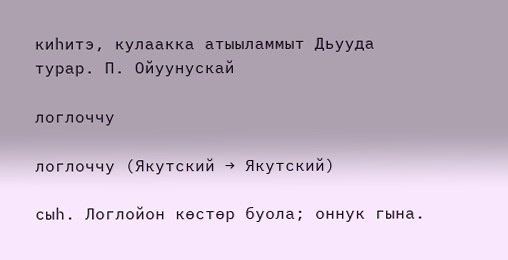киһитэ, кулаакка атыыламмыт Дьууда турар. П. Ойуунускай

логлоччу

логлоччу (Якутский → Якутский)

сыһ. Логлойон көстөр буола; оннук гына.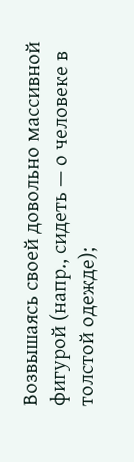Возвышаясь своей довольно массивной фигурой (напр., сидеть — о человеке в толстой одежде);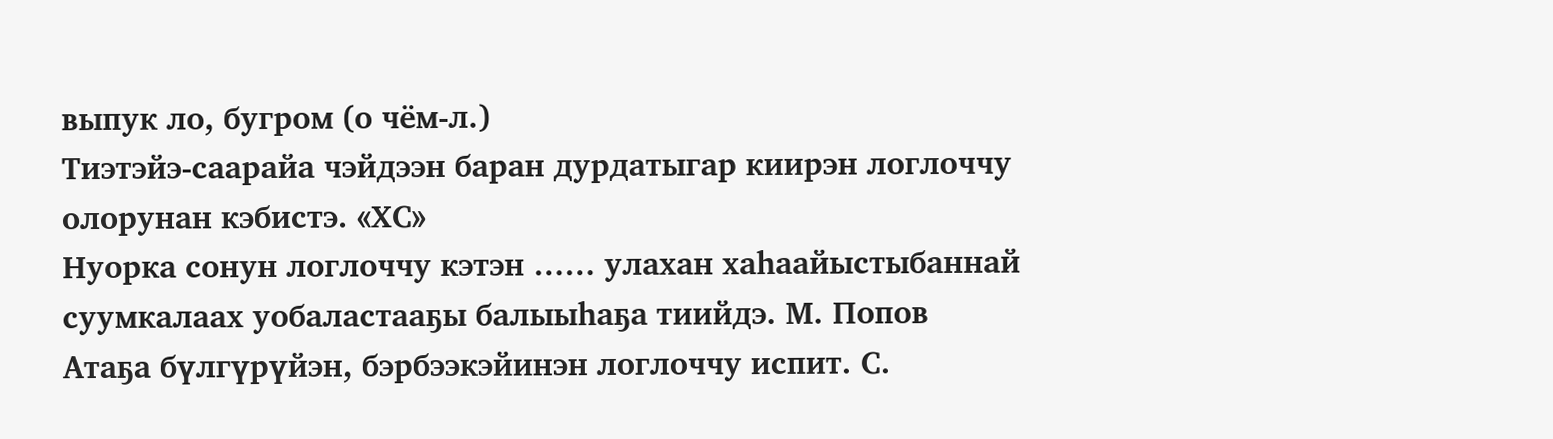выпук ло, бугром (о чём-л.)
Тиэтэйэ-саарайа чэйдээн баран дурдатыгар киирэн логлоччу олорунан кэбистэ. «ХС»
Нуорка сонун логлоччу кэтэн …… улахан хаһаайыстыбаннай суумкалаах уобаластааҕы балыыһаҕа тиийдэ. М. Попов
Атаҕа бүлгүрүйэн, бэрбээкэйинэн логлоччу испит. С.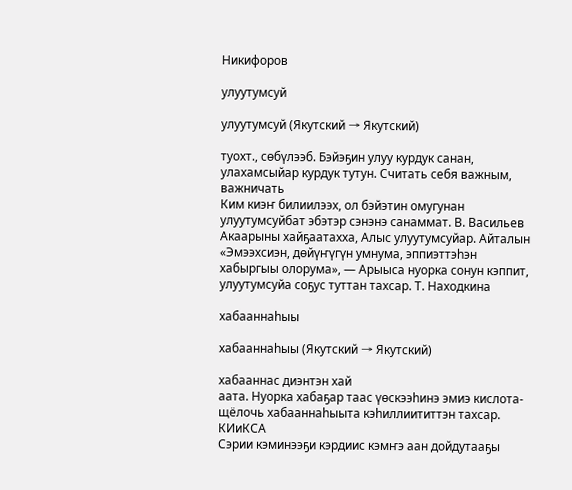Никифоров

улуутумсуй

улуутумсуй (Якутский → Якутский)

туохт., сөбүлээб. Бэйэҕин улуу курдук санан, улахамсыйар курдук тутун. Считать себя важным, важничать
Ким киэҥ билиилээх, ол бэйэтин омугунан улуутумсуйбат эбэтэр сэнэнэ санаммат. В. Васильев
Акаарыны хайҕаатахха, Алыс улуутумсуйар. Айталын
«Эмээхсиэн, дөйүҥүгүн умнума, эппиэттэһэн хабыргыы олорума», — Арыыса нуорка сонун кэппит, улуутумсуйа соҕус туттан тахсар. Т. Находкина

хабааннаһыы

хабааннаһыы (Якутский → Якутский)

хабааннас диэнтэн хай
аата. Нуорка хабаҕар таас үөскээһинэ эмиэ кислота-щёлочь хабааннаһыыта кэһиллиититтэн тахсар. КИиКСА
Сэрии кэминээҕи кэрдиис кэмҥэ аан дойдутааҕы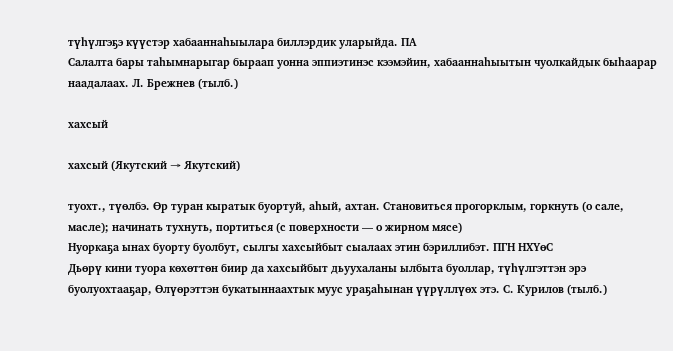түһүлгэҕэ күүстэр хабааннаһыылара биллэрдик уларыйда. ПА
Салалта бары таһымнарыгар быраап уонна эппиэтинэс кээмэйин, хабааннаһыытын чуолкайдык быһаарар наадалаах. Л. Брежнев (тылб.)

хахсый

хахсый (Якутский → Якутский)

туохт., түөлбэ. Өр туран кыратык буортуй, аһый, ахтан. Становиться прогорклым, горкнуть (о сале, масле); начинать тухнуть, портиться (с поверхности — о жирном мясе)
Нуоркаҕа ынах буорту буолбут, сылгы хахсыйбыт сыалаах этин бэриллибэт. ПГН НХҮөС
Дьөрү кини туора көхөттөн биир да хахсыйбыт дьуухаланы ылбыта буоллар, түһүлгэттэн эрэ буолуохтааҕар, Өлүөрэттэн букатыннаахтык муус ураҕаһынан үүрүллүөх этэ. С. Курилов (тылб.)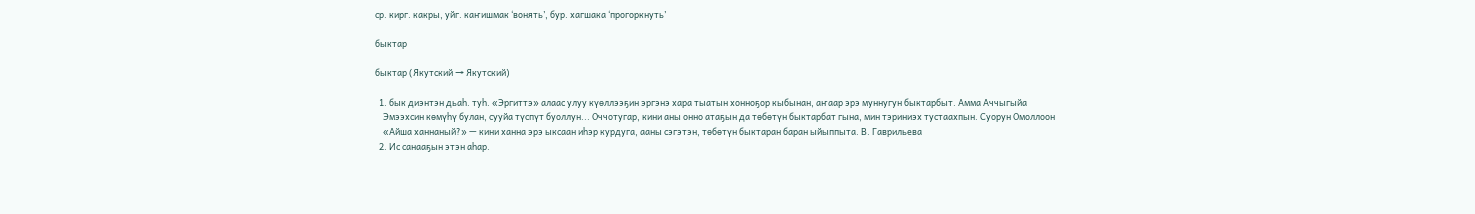ср. кирг. какры, уйг. каҥишмак ‘вонять’, бур. хагшака ‘прогоркнуть’

быктар

быктар (Якутский → Якутский)

  1. бык диэнтэн дьаһ. туһ. «Эргиттэ» алаас улуу күөллээҕин эргэнэ хара тыатын хонноҕор кыбынан, аҥаар эрэ муннугун быктарбыт. Амма Аччыгыйа
    Эмээхсин көмүһү булан, сууйа түспүт буоллун... Оччотугар, кини аны онно атаҕын да төбөтүн быктарбат гына, мин тэриниэх тустаахпын. Суорун Омоллоон
    «Айша ханнаный?» — кини ханна эрэ ыксаан иһэр курдуга, ааны сэгэтэн, төбөтүн быктаран баран ыйыппыта. В. Гаврильева
  2. Ис санааҕын этэн аһар.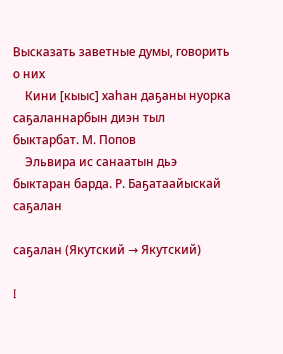Высказать заветные думы, говорить о них
    Кини [кыыс] хаһан даҕаны нуорка саҕаланнарбын диэн тыл быктарбат. М. Попов
    Эльвира ис санаатын дьэ быктаран барда. Р. Баҕатаайыскай
саҕалан

саҕалан (Якутский → Якутский)

I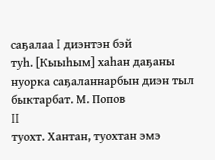саҕалаа I диэнтэн бэй
туһ. [Кыыһым] хаһан даҕаны нуорка саҕаланнарбын диэн тыл быктарбат. М. Попов
II
туохт. Хантан, туохтан эмэ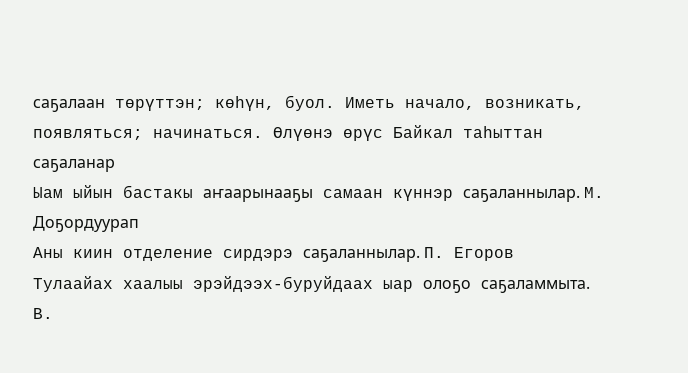саҕалаан төрүттэн; көһүн, буол. Иметь начало, возникать, появляться; начинаться. Өлүөнэ өрүс Байкал таһыттан саҕаланар
Ыам ыйын бастакы аҥаарынааҕы самаан күннэр саҕаланнылар. М. Доҕордуурап
Аны киин отделение сирдэрэ саҕаланнылар. П. Егоров
Тулаайах хаалыы эрэйдээх-буруйдаах ыар олоҕо саҕаламмыта. В.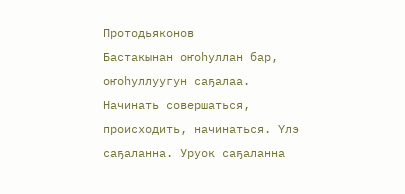Протодьяконов
Бастакынан оҥоһуллан бар, оҥоһуллуугун саҕалаа. Начинать совершаться, происходить, начинаться. Үлэ саҕаланна. Уруок саҕаланна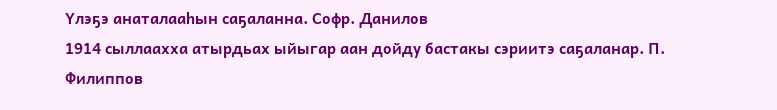Үлэҕэ анаталааһын саҕаланна. Софр. Данилов
1914 сыллаахха атырдьах ыйыгар аан дойду бастакы сэриитэ саҕаланар. П. Филиппов